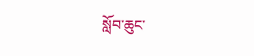སློབ་ཆུང་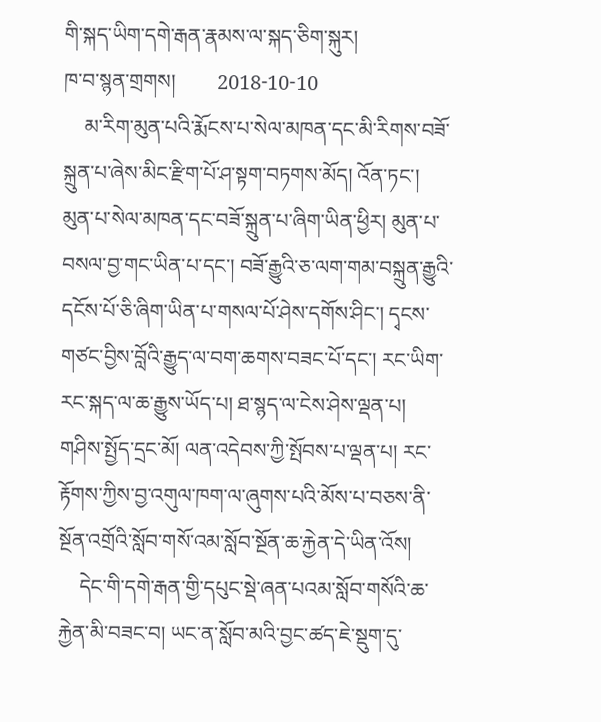གི་སྐད་ཡིག་དགེ་རྒན་རྣམས་ལ་སྐད་ཅིག་སྐུར།
ཁ་བ་སྙན་གྲགས།        2018-10-10
    མ་རིག་མུན་པའི་རྨོངས་པ་སེལ་མཁན་དང་མི་རིགས་བཟོ་སྐྲུན་པ་ཞེས་མིང་རྫིག་པོ་ཤ་སྟག་བཏགས་མོད། འོན་ཏང་། མུན་པ་སེལ་མཁན་དང་བཟོ་སྐྲུན་པ་ཞིག་ཡིན་ཕྱིར། མུན་པ་བསལ་བྱ་གང་ཡིན་པ་དང་། བཟོ་རྒྱུའི་ཅ་ལག་གམ་བསྐྲུན་རྒྱུའི་དངོས་པོ་ཅི་ཞིག་ཡིན་པ་གསལ་པོ་ཤེས་དགོས་ཤིང་། དྭངས་གཙང་བྱིས་བློའི་རྒྱུད་ལ་བག་ཆགས་བཟང་པོ་དང་། རང་ཡིག་རང་སྐད་ལ་ཆ་རྒྱུས་ཡོད་པ། ཐ་སྙད་ལ་ངེས་ཤེས་ལྡན་པ། གཤིས་སྤྱོད་དྲང་མོ། ལན་འདེབས་ཀྱི་སྤོབས་པ་ལྡན་པ། རང་རྟོགས་ཀྱིས་བྱ་འགུལ་ཁག་ལ་ཞུགས་པའི་མོས་པ་བཅས་ནི་སྔོན་འགྲོའི་སློབ་གསོ་འམ་སློབ་སྔོན་ཆ་རྐྱེན་དེ་ཡིན་འོས།
    དེང་གི་དགེ་རྒན་གྱི་དཔུང་སྡེ་ཞན་པའམ་སློབ་གསོའི་ཆ་རྐྱེན་མི་བཟང་བ། ཡང་ན་སློབ་མའི་བྱང་ཚད་ཇེ་སྡུག་དུ་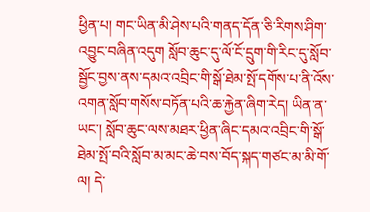ཕྱིན་པ། གང་ཡིན་མི་ཤེས་པའི་གནད་དོན་ཅི་རིགས་ཤིག་འབྱུང་བཞིན་འདུག སློབ་ཆུང་དུ་ལོ་ངོ་དྲུག་གི་རིང་དུ་སློབ་སྦྱོང་བྱས་ནས་དམའ་འབྲིང་གི་སྒོ་ཐེམ་སྤོ་དགོས་པ་ནི་འོས་འགན་སློབ་གསོས་བཏོན་པའི་ཆ་རྐྱེན་ཞིག་རེད། ཡིན་ན་ཡང་། སློབ་ཆུང་ལས་མཐར་ཕྱིན་ཞིང་དམའ་འབྲིང་གི་སྒོ་ཐེམ་སྤོ་བའི་སློབ་མ་མང་ཆེ་བས་བོད་སྐད་གཙང་མ་མི་གོ་ལ། དེ་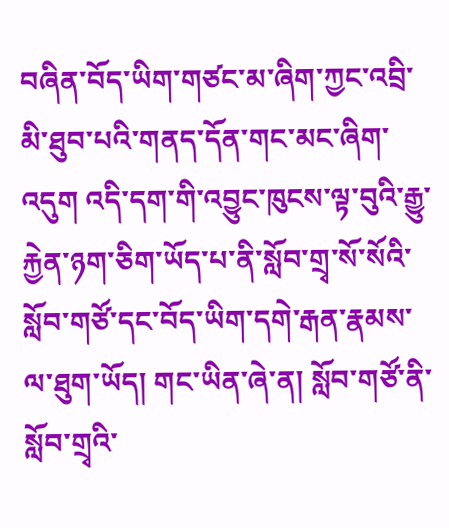བཞིན་བོད་ཡིག་གཙང་མ་ཞིག་ཀྱང་འབྲི་མི་ཐུབ་པའི་གནད་དོན་གང་མང་ཞིག་འདུག འདི་དག་གི་འབྱུང་ཁུངས་ལྟ་བུའི་རྒྱུ་རྐྱེན་ཉག་ཅིག་ཡོད་པ་ནི་སློབ་གྲྭ་སོ་སོའི་སློབ་གཙོ་དང་བོད་ཡིག་དགེ་རྒན་རྣམས་ལ་ཐུག་ཡོད། གང་ཡིན་ཞེ་ན། སློབ་གཙོ་ནི་སློབ་གྲྭའི་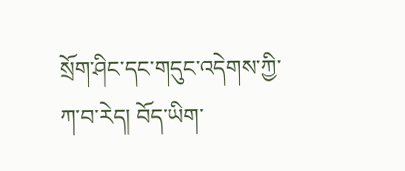སྲོག་ཤིང་དང་གདུང་འདེགས་ཀྱི་ཀ་བ་རེད། བོད་ཡིག་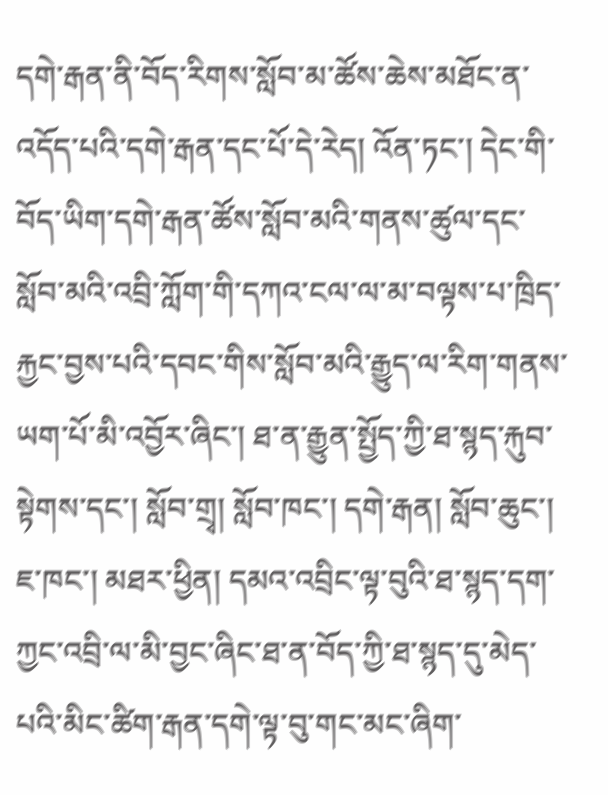དགེ་རྒན་ནི་བོད་རིགས་སློབ་མ་ཚོས་ཆེས་མཐོང་ན་འདོད་པའི་དགེ་རྒན་དང་པོ་དེ་རེད། འོན་ཏང་། དེང་གི་བོད་ཡིག་དགེ་རྒན་ཚོས་སློབ་མའི་གནས་ཚུལ་དང་སློབ་མའི་འབྲི་ཀློག་གི་དཀའ་ངལ་ལ་མ་བལྟས་པ་ཁྲིད་རྐྱང་བྱས་པའི་དབང་གིས་སློབ་མའི་རྒྱུད་ལ་རིག་གནས་ཡག་པོ་མི་འབྱོར་ཞིང་། ཐ་ན་རྒྱུན་སྤྱོད་ཀྱི་ཐ་སྙད་རྐུབ་སྟེགས་དང་། སློབ་གྲྭ། སློབ་ཁང་། དགེ་རྒན། སློབ་ཆུང་། ཇ་ཁང་། མཐར་ཕྱིན། དམའ་འབྲིང་ལྟ་བུའི་ཐ་སྙད་དག་ཀྱང་འབྲི་ལ་མི་བྱང་ཞིང་ཐ་ན་བོད་ཀྱི་ཐ་སྙད་དུ་མེད་པའི་མིང་ཚིག་རྒན་དགེ་ལྟ་བུ་གང་མང་ཞིག་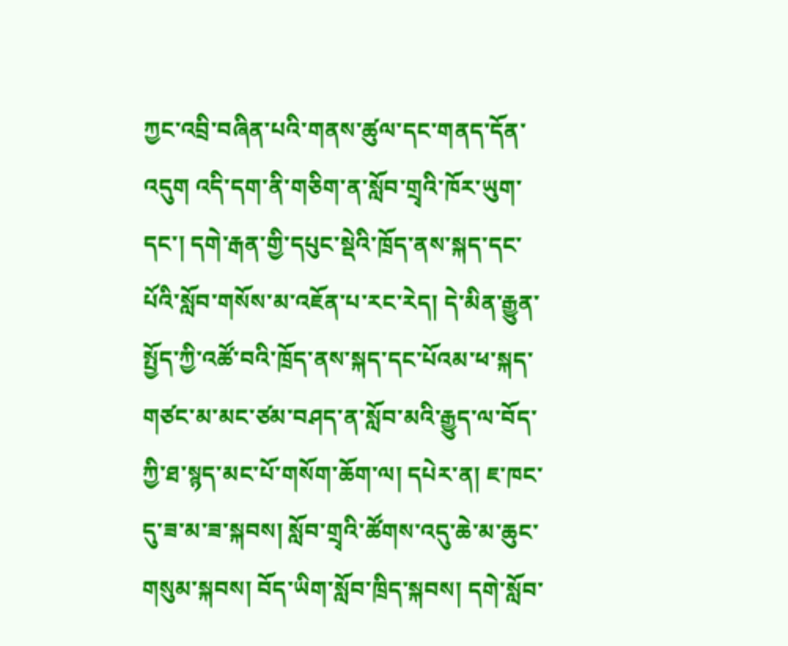ཀྱང་འབྲི་བཞིན་པའི་གནས་ཚུལ་དང་གནད་དོན་འདུག འདི་དག་ནི་གཅིག་ན་སློབ་གྲྭའི་ཁོར་ཡུག་དང་། དགེ་རྒན་གྱི་དཔུང་སྡེའི་ཁྲོད་ནས་སྐད་དང་པོའི་སློབ་གསོས་མ་འཇོན་པ་རང་རེད། དེ་མིན་རྒྱུན་སྤྱོད་ཀྱི་འཚོ་བའི་ཁྲོད་ནས་སྐད་དང་པོའམ་ཕ་སྐད་གཙང་མ་མང་ཙམ་བཤད་ན་སློབ་མའི་རྒྱུད་ལ་བོད་ཀྱི་ཐ་སྙད་མང་པོ་གསོག་ཆོག་ལ། དཔེར་ན། ཇ་ཁང་དུ་ཟ་མ་ཟ་སྐབས། སློབ་གྲྭའི་ཚོགས་འདུ་ཆེ་མ་ཆུང་གསུམ་སྐབས། བོད་ཡིག་སློབ་ཁྲིད་སྐབས། དགེ་སློབ་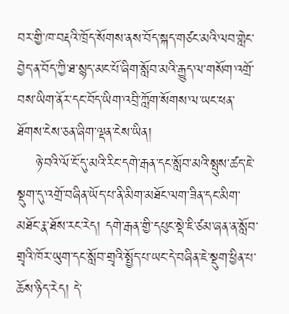བར་གྱི་ཁ་བརྡའི་ཁྲོད་སོགས་ནས་བོད་སྐད་གཙང་མའི་ལབ་གླེང་བྱེད་ན་བོད་ཀྱི་ཐ་སྙད་མང་པོ་ཞིག་སློབ་མའི་རྒྱུད་ལ་གསོག་འགྲོ་བས་ཡིག་ནོར་དང་བོད་ཡིག་འབྲི་ཀློག་སོགས་ལ་ཡང་ཕན་ཐོགས་ངེས་ཅན་ཞིག་ལྡན་ངེས་ཡིན།
    ཉེ་བའི་ལོ་ངོ་དུ་མའི་རིང་དགེ་རྒན་དང་སློབ་མའི་སྤུས་ཚད་ཇེ་སྡུག་དུ་འགྲོ་བཞིན་ཡོད་པ་ནི་མིག་མཐོང་ལག་ཟིན་དང་མིག་མཐོང་རྣ་ཐོས་རང་རེད། དགེ་རྒན་གྱི་དཔུང་སྡེ་ཇི་ཙམ་ཞན་ན་སློབ་གྲྭའི་ཁོར་ཡུག་དང་སློབ་གྲྭའི་སྤྱོད་པ་ཡང་དེ་བཞིན་ཇེ་སྡུག་ཕྱིན་པ་ཆོས་ཉིད་རེད། དེ་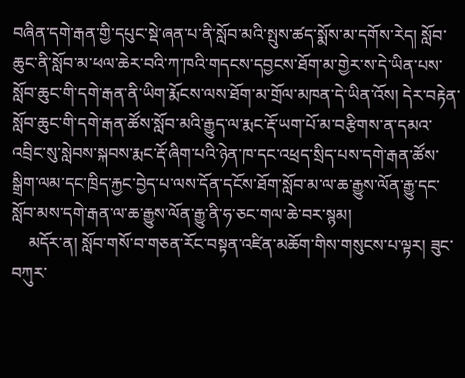བཞིན་དགེ་རྒན་གྱི་དཔུང་སྡེ་ཞན་པ་ནི་སློབ་མའི་སྤུས་ཚད་སྨོས་མ་དགོས་རེད། སློབ་ཆུང་ནི་སློབ་མ་ཕལ་ཆེར་བའི་ཀ་ཁའི་གདངས་དབྱངས་ཐོག་མ་གྱེར་ས་དེ་ཡིན་པས་སློབ་ཆུང་གི་དགེ་རྒན་ནི་ཡིག་རྨོངས་ལས་ཐོག་མ་གྲོལ་མཁན་དེ་ཡིན་འོས། དེར་བརྟེན་སློབ་ཆུང་གི་དགེ་རྒན་ཚོས་སློབ་མའི་རྒྱུད་ལ་རྨང་རྡོ་ཡག་པོ་མ་བརྩིགས་ན་དམའ་འབྲིང་སུ་སླེབས་སྐབས་རྨང་རྡོ་ཞིག་པའི་ཉེན་ཁ་དང་འཕྲད་སྲིད་པས་དགེ་རྒན་ཚོས་སྒྲིག་ལམ་དང་ཁྲིད་རྐྱང་བྱེད་པ་ལས་དོན་དངོས་ཐོག་སློབ་མ་ལ་ཆ་རྒྱུས་ལོན་རྒྱུ་དང་སློབ་མས་དགེ་རྒན་ལ་ཆ་རྒྱུས་ལོན་རྒྱུ་ནི་ཧ་ཅང་གལ་ཆེ་བར་སྙམ།
    མདོར་ན། སློབ་གསོ་བ་གཅན་རོང་བསྟན་འཛིན་མཆོག་གིས་གསུངས་པ་ལྟར། ཟུང་བཀུར་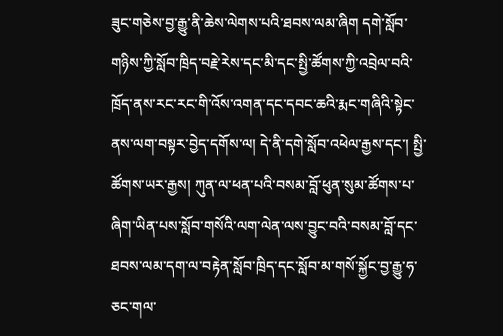ཟུང་གཅེས་བྱ་རྒྱུ་ནི་ཆེས་ལེགས་པའི་ཐབས་ལམ་ཞིག དགེ་སློབ་གཉིས་ཀྱི་སློབ་ཁྲིད་བརྗེ་རེས་དང་མི་དང་སྤྱི་ཚོགས་ཀྱི་འབྲེལ་བའི་ཁྲོད་ནས་རང་རང་གི་འོས་འགན་དང་དབང་ཆའི་རྨང་གཞིའི་སྟེང་ནས་ལག་བསྟར་བྱེད་དགོས་ལ། དེ་ནི་དགེ་སློབ་འཕེལ་རྒྱས་དང་། སྤྱི་ཚོགས་ཡར་རྒྱས། ཀུན་ལ་ཕན་པའི་བསམ་བློ་ཕུན་སུམ་ཚོགས་པ་ཞིག་ཡིན་པས་སློབ་གསོའི་ལག་ལེན་ལས་བྱུང་བའི་བསམ་བློ་དང་ཐབས་ལམ་དག་ལ་བརྟེན་སློབ་ཁྲིད་དང་སློབ་མ་གསོ་སྐྱོང་བྱ་རྒྱུ་ཧ་ཅང་གལ་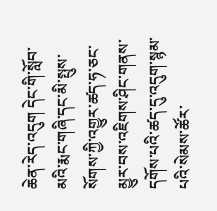ཆེན་རེད་འདུག དེང་གི་སློབ་མའི་རྨང་གཞི་དང་མི་སྤུས་སོགས་ཀྱི་འགྱུར་ཚད་ཧ་ཅང་མྱུར་བས་འཇིགས་ཤིང་གནས་དགོས་པའི་ཚད་དུ་འདུག་སྙམ་པའི་སེམས་ཚོར་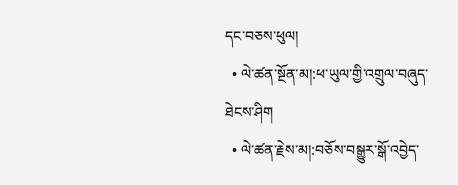དང་བཅས་ཕུལ།
  • ལེ་ཚན་སྔོན་མ།:ཕ་ཡུལ་གྱི་འགྲུལ་བཞུད་ཐེངས་ཤིག
  • ལེ་ཚན་རྗེས་མ།:བཅོས་བསྒྱུར་སྒོ་འབྱེད་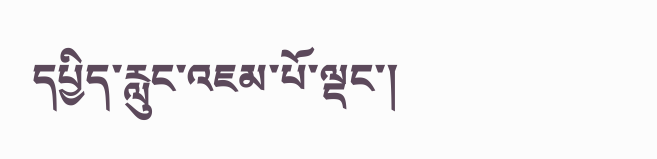དཔྱིད་རླུང་འཇམ་པོ་ལྡང་།